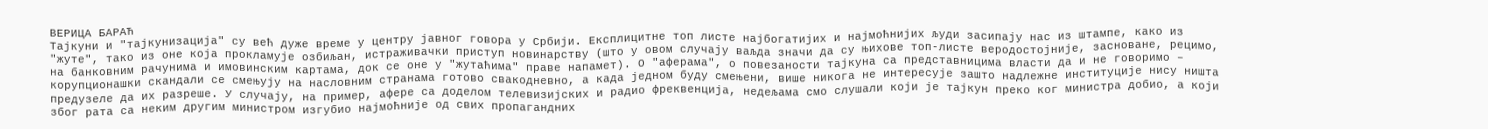ВЕРИЦА БАРАЋ
Тајкуни и "тајкунизација" су већ дуже време у центру јавног говора у Србији. Експлицитне топ листе најбогатијих и најмоћнијих људи засипају нас из штампе, како из "жуте", тако из оне која прокламује озбиљан, истраживачки приступ новинарству (што у овом случају ваљда значи да су њихове топ-листе веродостојније, засноване, рецимо, на банковним рачунима и имовинским картама, док се оне у "жутаћима" праве напамет). О "аферама", о повезаности тајкуна са представницима власти да и не говоримо – корупционашки скандали се смењују на насловним странама готово свакодневно, а када једном буду смењени, више никога не интересује зашто надлежне институције нису ништа предузеле да их разреше. У случају, на пример, афере са доделом телевизијских и радио фреквенција, недељама смо слушали који је тајкун преко ког министра добио, а који због рата са неким другим министром изгубио најмоћније од свих пропагандних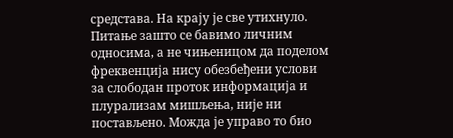средстава. На крају је све утихнуло. Питање зашто се бавимо личним односима, а не чињеницом да поделом фреквенција нису обезбеђени услови за слободан проток информација и плурализам мишљења, није ни постављено. Можда је управо то био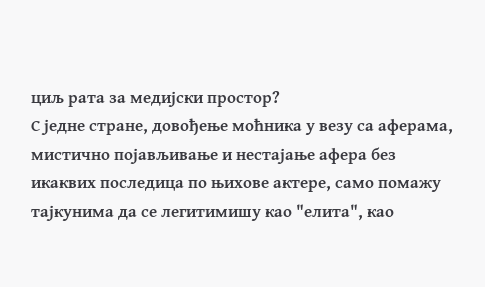циљ рата за медијски простор?
С једне стране, довођење моћника у везу са аферама, мистично појављивање и нестајање афера без икаквих последица по њихове актере, само помажу тајкунима да се легитимишу као "елита", као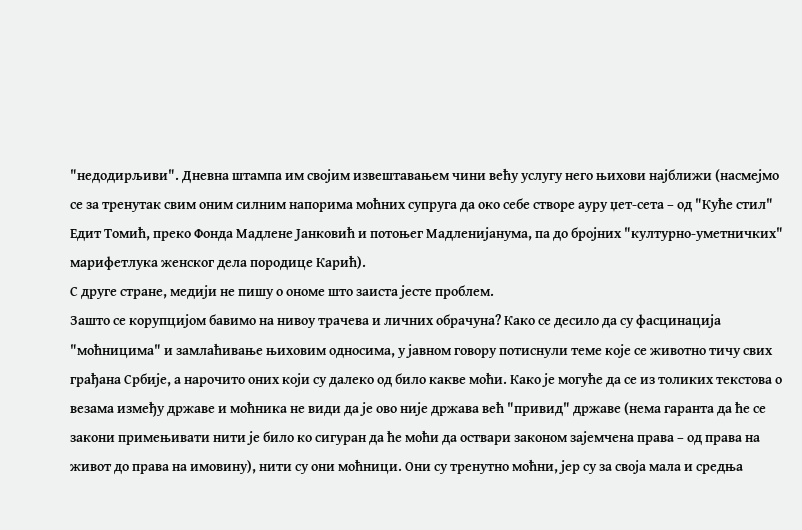"недодирљиви". Дневна штампа им својим извештавањем чини већу услугу него њихови најближи (насмејмо се за тренутак свим оним силним напорима моћних супруга да око себе створе ауру џет-сета – од "Куће стил" Едит Томић, преко Фонда Мадлене Јанковић и потоњег Мадленијанума, па до бројних "културно-уметничких" марифетлука женског дела породице Карић).
С друге стране, медији не пишу о ономе што заиста јесте проблем.
Зашто се корупцијом бавимо на нивоу трачева и личних обрачуна? Како се десило да су фасцинација "моћницима" и замлаћивање њиховим односима, у јавном говору потиснули теме које се животно тичу свих грађана Србије, а нарочито оних који су далеко од било какве моћи. Како је могуће да се из толиких текстова о везама између државе и моћника не види да је ово није држава већ "привид" државе (нема гаранта да ће се закони примењивати нити је било ко сигуран да ће моћи да оствари законом зајемчена права – од права на живот до права на имовину), нити су они моћници. Они су тренутно моћни, јер су за своја мала и средња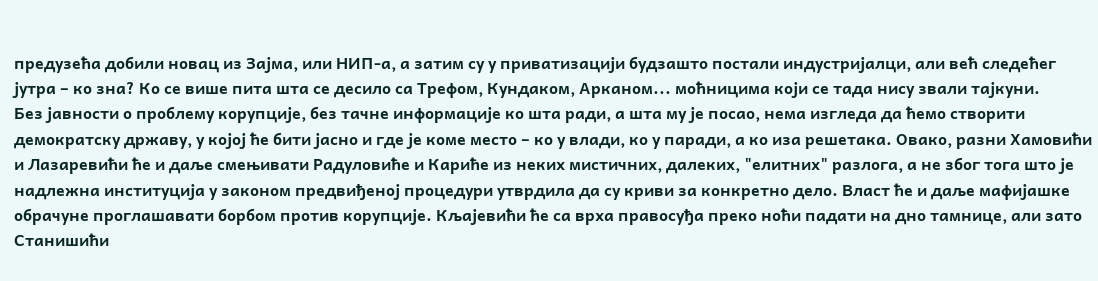предузећа добили новац из Зајма, или НИП-а, а затим су у приватизацији будзашто постали индустријалци, али већ следећег јутра – ко зна? Ко се више пита шта се десило са Трефом, Кундаком, Арканом... моћницима који се тада нису звали тајкуни.
Без јавности о проблему корупције, без тачне информације ко шта ради, а шта му је посао, нема изгледа да ћемо створити демократску државу, у којој ће бити јасно и где је коме место – ко у влади, ко у паради, а ко иза решетака. Овако, разни Хамовићи и Лазаревићи ће и даље смењивати Радуловиће и Кариће из неких мистичних, далеких, "елитних" разлога, а не због тога што је надлежна институција у законом предвиђеној процедури утврдила да су криви за конкретно дело. Власт ће и даље мафијашке обрачуне проглашавати борбом против корупције. Кљајевићи ће са врха правосуђа преко ноћи падати на дно тамнице, али зато Станишићи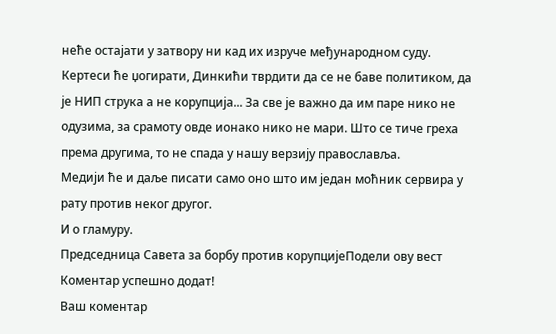неће остајати у затвору ни кад их изруче међународном суду. Кертеси ће џогирати, Динкићи тврдити да се не баве политиком, да је НИП струка а не корупција... За све је важно да им паре нико не одузима, за срамоту овде ионако нико не мари. Што се тиче греха према другима, то не спада у нашу верзију православља.
Медији ће и даље писати само оно што им један моћник сервира у рату против неког другог.
И о гламуру.
Председница Савета за борбу против корупцијеПодели ову вест
Комeнтар успeшно додат!
Ваш комeнтар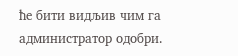ћe бити видљив чим га администратор одобри.